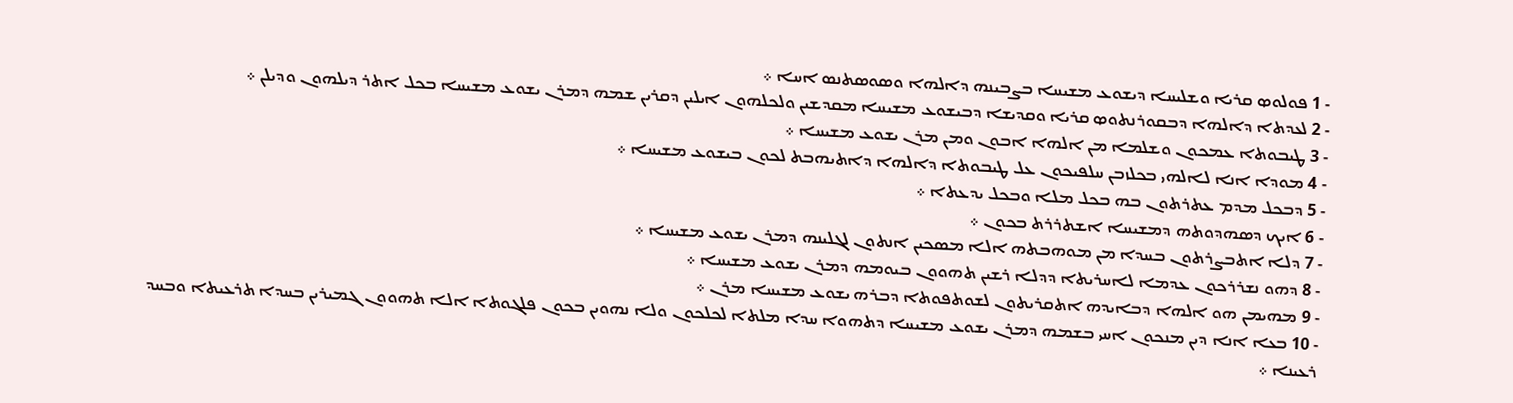- 1 ܦܘܠܘܤ ܩܪܝܐ ܘܫܠܝܚܐ ܕܝܫܘܥ ܡܫܝܚܐ ܒܨܒܝܢܗ ܕܐܠܗܐ ܘܤܘܤܬܢܤ ܐܚܐ ܀
- 2 ܠܥܕܬܐ ܕܐܠܗܐ ܕܒܩܘܪܢܬܘܤ ܩܪܝܐ ܘܩܕܝܫܐ ܕܒܝܫܘܥ ܡܫܝܚܐ ܡܩܕܫܝܢ ܘܠܟܠܗܘܢ ܐܝܠܝܢ ܕܩܪܝܢ ܫܡܗ ܕܡܪܢ ܝܫܘܥ ܡܫܝܚܐ ܒܟܠ ܐܬܪ ܕܝܠܗܘܢ ܘܕܝܠܢ ܀
- 3 ܛܝܒܘܬܐ ܥܡܟܘܢ ܘܫܠܡܐ ܡܢ ܐܠܗܐ ܐܒܘܢ ܘܡܢ ܡܪܢ ܝܫܘܥ ܡܫܝܚܐ ܀
- 4 ܡܘܕܐ ܐܢܐ ܠܐܠܗܝ ܒܟܠܙܒܢ ܚܠܦܝܟܘܢ ܥܠ ܛܝܒܘܬܐ ܕܐܠܗܐ ܕܐܬܝܗܒܬ ܠܟܘܢ ܒܝܫܘܥ ܡܫܝܚܐ ܀
- 5 ܕܒܟܠ ܡܕܡ ܥܬܪܬܘܢ ܒܗ ܒܟܠ ܡܠܐ ܘܒܟܠ ܝܕܥܬܐ ܀
- 6 ܐܝܟ ܕܤܗܕܘܬܗ ܕܡܫܝܚܐ ܐܫܬܪܪܬ ܒܟܘܢ ܀
- 7 ܕܠܐ ܐܬܒܨܪܬܘܢ ܒܚܕܐ ܡܢ ܡܘܗܒܬܗ ܐܠܐ ܡܤܟܝܢ ܐܢܬܘܢ ܠܓܠܝܢܗ ܕܡܪܢ ܝܫܘܥ ܡܫܝܚܐ ܀
- 8 ܕܗܘ ܢܫܪܪܟܘܢ ܥܕܡܐ ܠܐܚܪܝܬܐ ܕܕܠܐ ܪܫܝܢ ܬܗܘܘܢ ܒܝܘܡܗ ܕܡܪܢ ܝܫܘܥ ܡܫܝܚܐ ܀
- 9 ܡܗܝܡܢ ܗܘ ܐܠܗܐ ܕܒܐܝܕܗ ܐܬܩܪܝܬܘܢ ܠܫܘܬܦܘܬܐ ܕܒܪܗ ܝܫܘܥ ܡܫܝܚܐ ܡܪܢ ܀
- 10 ܒܥܐ ܐܢܐ ܕܝܢ ܡܢܟܘܢ ܐܚܝ ܒܫܡܗ ܕܡܪܢ ܝܫܘܥ ܡܫܝܚܐ ܕܬܗܘܐ ܚܕܐ ܡܠܬܐ ܠܟܠܟܘܢ ܘܠܐ ܢܗܘܝܢ ܒܟܘܢ ܦܠܓܘܬܐ ܐܠܐ ܬܗܘܘܢ ܓܡܝܪܝܢ ܒܚܕܐ ܬܪܥܝܬܐ ܘܒܚܕ ܪܥܝܢܐ ܀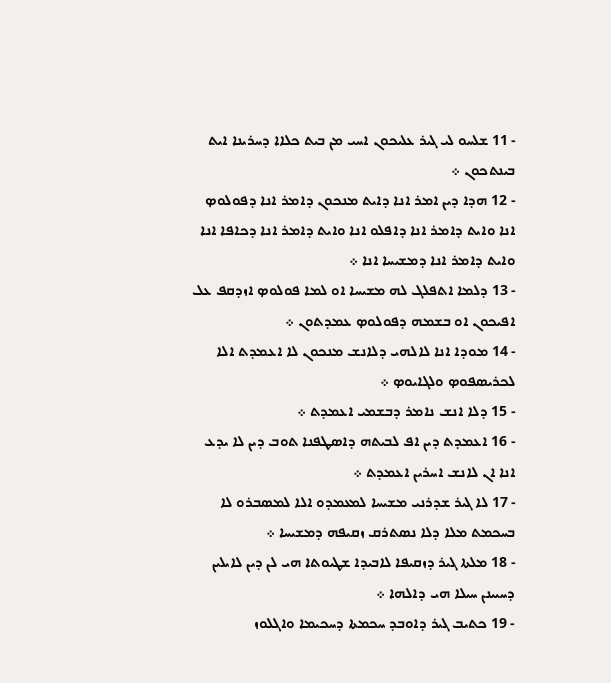- 11 ܫܠܚܘ ܠܝ ܓܝܪ ܥܠܝܟܘܢ ܐܚܝ ܡܢ ܒܝܬ ܟܠܐܐ ܕܚܪܝܢܐ ܐܝܬ ܒܝܢܬܟܘܢ ܀
- 12 ܗܕܐ ܕܝܢ ܐܡܪ ܐܢܐ ܕܐܝܬ ܡܢܟܘܢ ܕܐܡܪ ܐܢܐ ܕܦܘܠܘܤ ܐܢܐ ܘܐܝܬ ܕܐܡܪ ܐܢܐ ܕܐܦܠܘ ܐܢܐ ܘܐܝܬ ܕܐܡܪ ܐܢܐ ܕܟܐܦܐ ܐܢܐ ܘܐܝܬ ܕܐܡܪ ܐܢܐ ܕܡܫܝܚܐ ܐܢܐ ܀
- 13 ܕܠܡܐ ܐܬܦܠܓ ܠܗ ܡܫܝܚܐ ܐܘ ܠܡܐ ܦܘܠܘܤ ܐܙܕܩܦ ܥܠ ܐܦܝܟܘܢ ܐܘ ܒܫܡܗ ܕܦܘܠܘܤ ܥܡܕܬܘܢ ܀
- 14 ܡܘܕܐ ܐܢܐ ܠܐܠܗܝ ܕܠܐܢܫ ܡܢܟܘܢ ܠܐ ܐܥܡܕܬ ܐܠܐ ܠܟܪܝܤܦܘܤ ܘܠܓܐܝܘܤ ܀
- 15 ܕܠܐ ܐܢܫ ܢܐܡܪ ܕܒܫܡܝ ܐܥܡܕܬ ܀
- 16 ܐܥܡܕܬ ܕܝܢ ܐܦ ܠܒܝܬܗ ܕܐܤܛܦܢܐ ܬܘܒ ܕܝܢ ܠܐ ܝܕܥ ܐܢܐ ܐܢ ܠܐܢܫ ܐܚܪܝܢ ܐܥܡܕܬ ܀
- 17 ܠܐ ܓܝܪ ܫܕܪܢܝ ܡܫܝܚܐ ܠܡܥܡܕܘ ܐܠܐ ܠܡܤܒܪܘ ܠܐ ܒܚܟܡܬ ܡܠܐ ܕܠܐ ܢܤܬܪܩ ܙܩܝܦܗ ܕܡܫܝܚܐ ܀
- 18 ܡܠܬܐ ܓܝܪ ܕܙܩܝܦܐ ܠܐܒܝܕܐ ܫܛܝܘܬܐ ܗܝ ܠܢ ܕܝܢ ܠܐܝܠܝܢ ܕܚܝܝܢܢ ܚܝܠܐ ܗܝ ܕܐܠܗܐ ܀
- 19 ܟܬܝܒ ܓܝܪ ܕܐܘܒܕ ܚܟܡܬܐ ܕܚܟܝܡܐ ܘܐܓܠܘܙ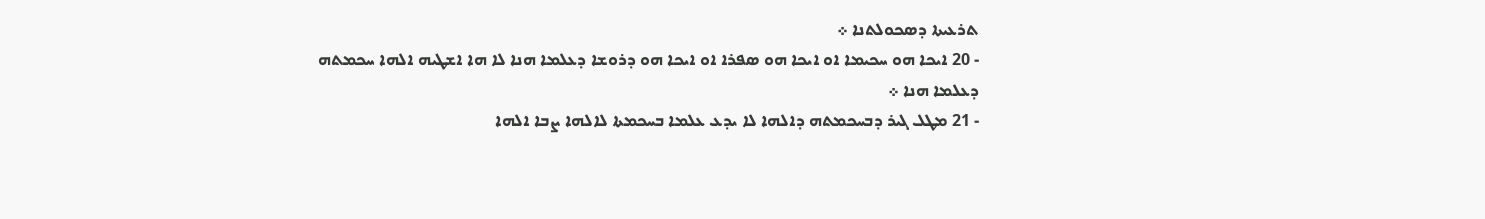ܬܪܥܝܬܐ ܕܤܟܘܠܬܢܐ ܀
- 20 ܐܝܟܐ ܗܘ ܚܟܝܡܐ ܐܘ ܐܝܟܐ ܗܘ ܤܦܪܐ ܐܘ ܐܝܟܐ ܗܘ ܕܪܘܫܐ ܕܥܠܡܐ ܗܢܐ ܠܐ ܗܐ ܐܫܛܝܗ ܐܠܗܐ ܚܟܡܬܗ ܕܥܠܡܐ ܗܢܐ ܀
- 21 ܡܛܠ ܓܝܪ ܕܒܚܟܡܬܗ ܕܐܠܗܐ ܠܐ ܝܕܥ ܥܠܡܐ ܒܚܟܡܬܐ ܠܐܠܗܐ ܨܒܐ ܐܠܗܐ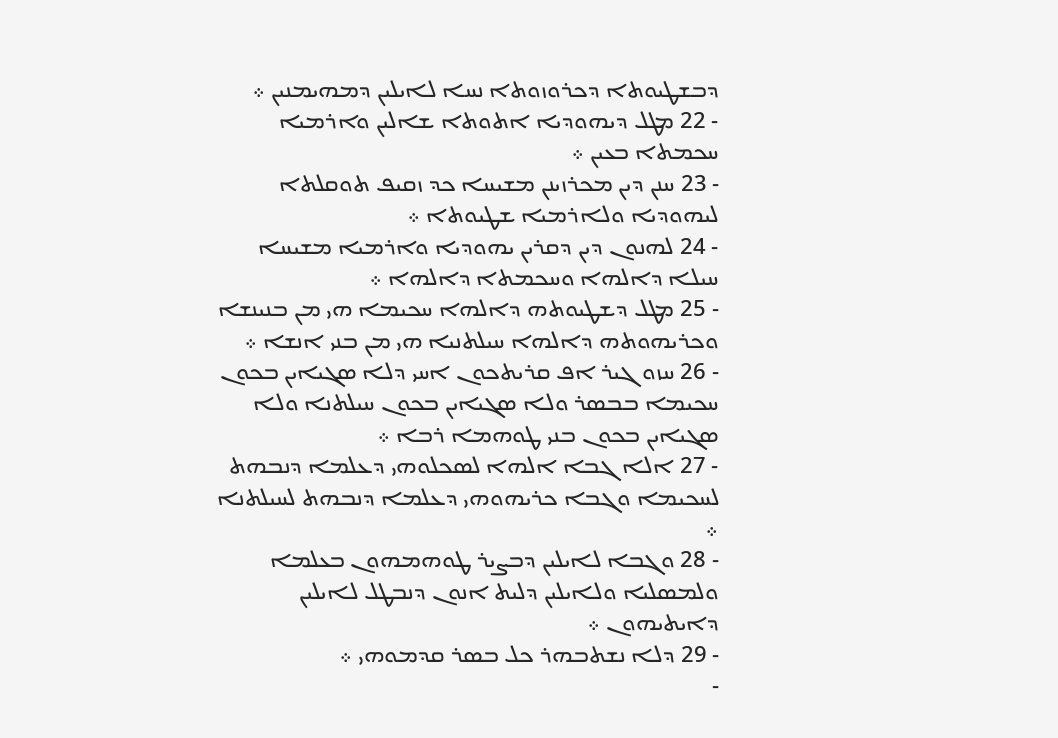ܕܒܫܛܝܘܬܐ ܕܟܪܘܙܘܬܐ ܢܚܐ ܠܐܝܠܝܢ ܕܡܗܝܡܢܝܢ ܀
- 22 ܡܛܠ ܕܝܗܘܕܝܐ ܐܬܘܬܐ ܫܐܠܝܢ ܘܐܪܡܝܐ ܚܟܡܬܐ ܒܥܝܢ ܀
- 23 ܚܢܢ ܕܝܢ ܡܟܪܙܝܢܢ ܡܫܝܚܐ ܟܕ ܙܩܝܦ ܬܘܩܠܬܐ ܠܝܗܘܕܝܐ ܘܠܐܪܡܝܐ ܫܛܝܘܬܐ ܀
- 24 ܠܗܢܘܢ ܕܝܢ ܕܩܪܝܢ ܝܗܘܕܝܐ ܘܐܪܡܝܐ ܡܫܝܚܐ ܚܝܠܐ ܕܐܠܗܐ ܘܚܟܡܬܐ ܕܐܠܗܐ ܀
- 25 ܡܛܠ ܕܫܛܝܘܬܗ ܕܐܠܗܐ ܚܟܝܡܐ ܗܝ ܡܢ ܒܢܝܢܫܐ ܘܟܪܝܗܘܬܗ ܕܐܠܗܐ ܚܝܠܬܢܝܐ ܗܝ ܡܢ ܒܢܝ ܐܢܫܐ ܀
- 26 ܚܙܘ ܓܝܪ ܐܦ ܩܪܝܬܟܘܢ ܐܚܝ ܕܠܐ ܤܓܝܐܝܢ ܒܟܘܢ ܚܟܝܡܐ ܒܒܤܪ ܘܠܐ ܤܓܝܐܝܢ ܒܟܘܢ ܚܝܠܬܢܐ ܘܠܐ ܤܓܝܐܝܢ ܒܟܘܢ ܒܢܝ ܛܘܗܡܐ ܪܒܐ ܀
- 27 ܐܠܐ ܓܒܐ ܐܠܗܐ ܠܤܟܠܘܗܝ ܕܥܠܡܐ ܕܢܒܗܬ ܠܚܟܝܡܐ ܘܓܒܐ ܟܪܝܗܘܗܝ ܕܥܠܡܐ ܕܢܒܗܬ ܠܚܝܠܬܢܐ ܀
- 28 ܘܓܒܐ ܠܐܝܠܝܢ ܕܒܨܝܪ ܛܘܗܡܗܘܢ ܒܥܠܡܐ ܘܠܡܤܠܝܐ ܘܠܐܝܠܝܢ ܕܠܝܬ ܐܢܘܢ ܕܢܒܛܠ ܠܐܝܠܝܢ ܕܐܝܬܝܗܘܢ ܀
- 29 ܕܠܐ ܢܫܬܒܗܪ ܟܠ ܒܤܪ ܩܕܡܘܗܝ ܀
-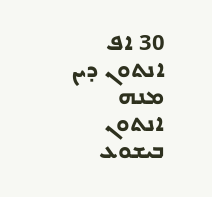30 ܐܦ ܐܢܬܘܢ ܕܝܢ ܡܢܗ ܐܢܬܘܢ ܒܝܫܘܥ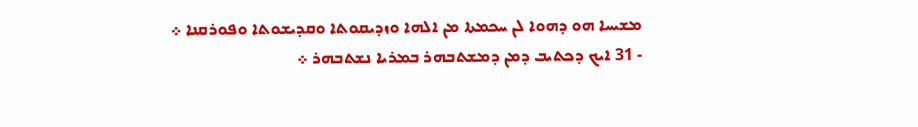ܡܫܝܚܐ ܗܘ ܕܗܘܐ ܠܢ ܚܟܡܬܐ ܡܢ ܐܠܗܐ ܘܙܕܝܩܘܬܐ ܘܩܕܝܫܘܬܐ ܘܦܘܪܩܢܐ ܀
- 31 ܐܝܟ ܕܟܬܝܒ ܕܡܢ ܕܡܫܬܒܗܪ ܒܡܪܝܐ ܢܫܬܒܗܪ ܀